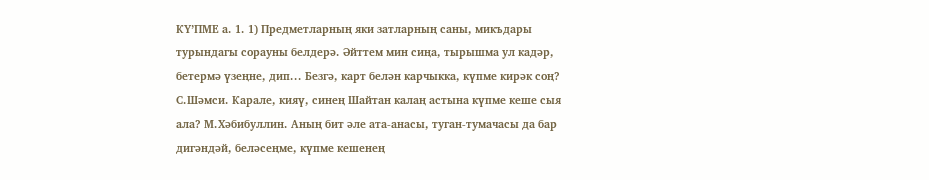КҮ’ПМЕ а. 1. 1) Предметларның яки затларның саны, микъдары турындагы сорауны белдерә. Әйттем мин сиңа, тырышма ул кадәр, бетермә үзеңне, дип... Безгә, карт белән карчыкка, күпме кирәк соң? С.Шәмси. Карале, кияү, синең Шайтан калаң астына күпме кеше сыя ала? М.Хәбибуллин. Аның бит әле ата-анасы, туган-тумачасы да бар дигәндәй, беләсеңме, күпме кешенең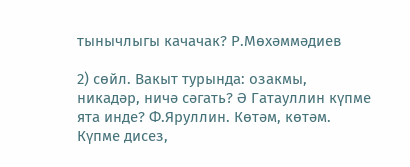тынычлыгы качачак? Р.Мөхәммәдиев

2) сөйл. Вакыт турында: озакмы, никадәр, ничә сәгать? Ә Гатауллин күпме ята инде? Ф.Яруллин. Көтәм, көтәм. Күпме дисез,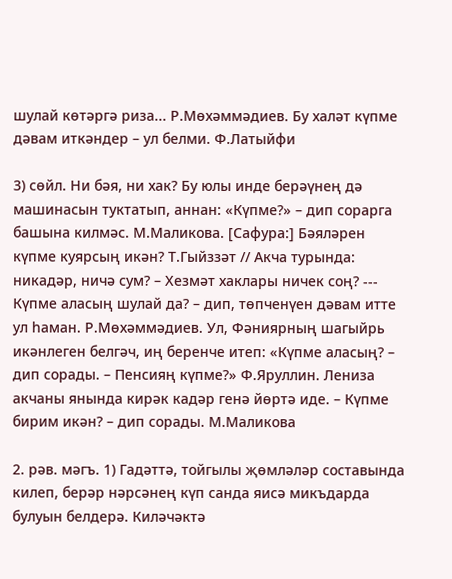шулай көтәргә риза... Р.Мөхәммәдиев. Бу халәт күпме дәвам иткәндер – ул белми. Ф.Латыйфи

3) сөйл. Ни бәя, ни хак? Бу юлы инде берәүнең дә машинасын туктатып, аннан: «Күпме?» – дип сорарга башына килмәс. М.Маликова. [Сафура:] Бәяләрен күпме куярсың икән? Т.Гыйззәт // Акча турында: никадәр, ничә сум? – Хезмәт хаклары ничек соң? --- Күпме аласың шулай да? – дип, төпченүен дәвам итте ул һаман. Р.Мөхәммәдиев. Ул, Фәниярның шагыйрь икәнлеген белгәч, иң беренче итеп: «Күпме аласың? – дип сорады. – Пенсияң күпме?» Ф.Яруллин. Лениза акчаны янында кирәк кадәр генә йөртә иде. – Күпме бирим икән? – дип сорады. М.Маликова

2. рәв. мәгъ. 1) Гадәттә, тойгылы җөмләләр составында килеп, берәр нәрсәнең күп санда яисә микъдарда булуын белдерә. Киләчәктә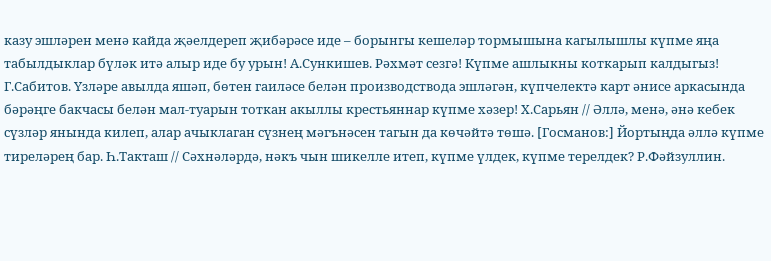казу эшләрен менә кайда җәелдереп җибәрәсе иде – борынгы кешеләр тормышына кагылышлы күпме яңа табылдыклар бүләк итә алыр иде бу урын! А.Сункишев. Рәхмәт сезгә! Күпме ашлыкны коткарып калдыгыз! Г.Сабитов. Үзләре авылда яшәп, бөтен гаиләсе белән производствода эшләгән, күпчелектә карт әнисе аркасында бәрәңге бакчасы белән мал-туарын тоткан акыллы крестьяннар күпме хәзер! Х.Сарьян // Әллә, менә, әнә кебек сүзләр янында килеп, алар ачыклаган сүзнең мәгънәсен тагын да көчәйтә төшә. [Госманов:] Йортыңда әллә күпме тиреләрең бар. Һ.Такташ // Сәхнәләрдә, нәкъ чын шикелле итеп, күпме үлдек, күпме терелдек? Р.Фәйзуллин.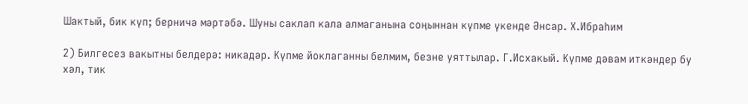Шактый, бик күп; берничә мәртәбә. Шуны саклап кала алмаганына соңыннан күпме үкенде Әнсар. Х.Ибраһим

2) Билгесез вакытны белдерә: никадәр. Күпме йоклаганны белмим, безне уяттылар. Г.Исхакый. Күпме дәвам иткәндер бу хәл, тик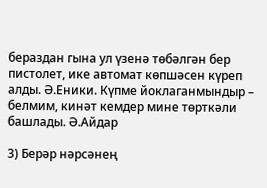бераздан гына ул үзенә төбәлгән бер пистолет, ике автомат көпшәсен күреп алды. Ә.Еники. Күпме йоклаганмындыр – белмим, кинәт кемдер мине төрткәли башлады. Ә.Айдар

3) Берәр нәрсәнең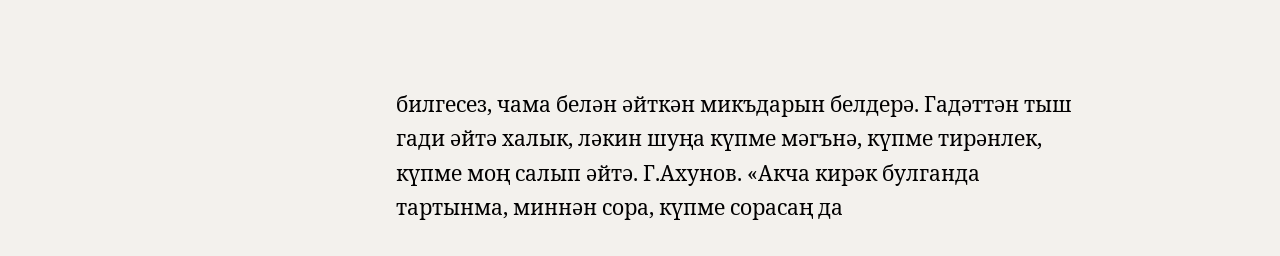билгесез, чама белән әйткән микъдарын белдерә. Гадәттән тыш гади әйтә халык, ләкин шуңа күпме мәгънә, күпме тирәнлек, күпме моң салып әйтә. Г.Ахунов. «Акча кирәк булганда тартынма, миннән сора, күпме сорасаң да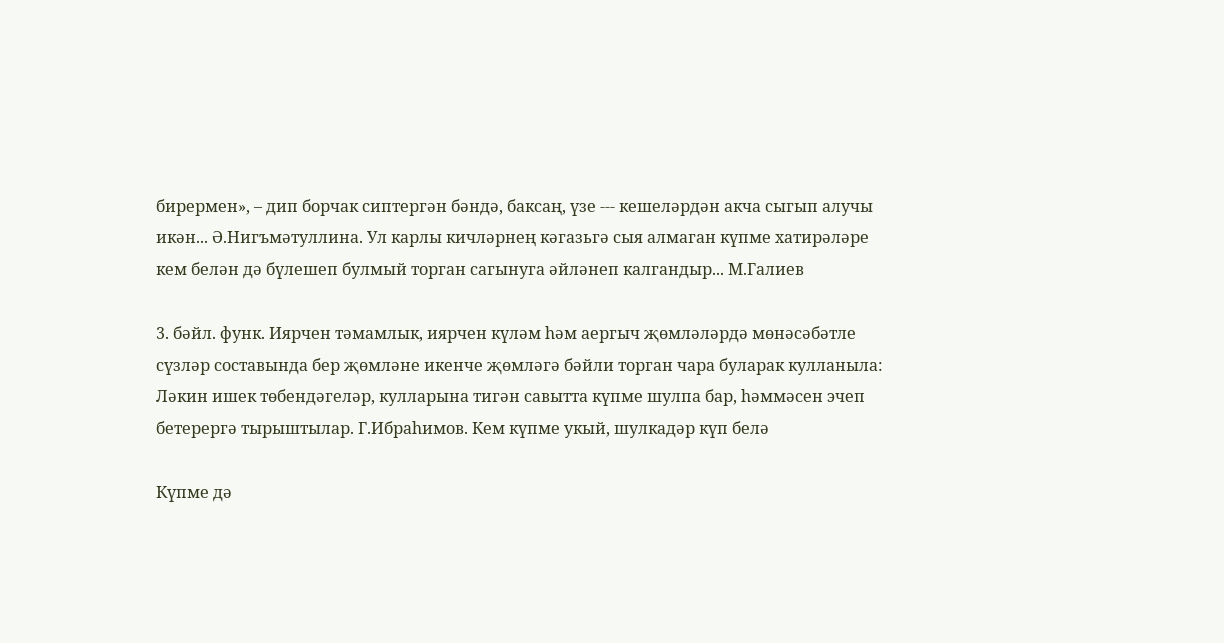бирермен», – дип борчак сиптергән бәндә, баксаң, үзе --- кешеләрдән акча сыгып алучы икән... Ә.Нигъмәтуллина. Ул карлы кичләрнең кәгазьгә сыя алмаган күпме хатирәләре кем белән дә бүлешеп булмый торган сагынуга әйләнеп калгандыр... М.Галиев

3. бәйл. функ. Иярчен тәмамлык, иярчен күләм һәм аергыч җөмләләрдә мөнәсәбәтле сүзләр составында бер җөмләне икенче җөмләгә бәйли торган чара буларак кулланыла: Ләкин ишек төбендәгеләр, кулларына тигән савытта күпме шулпа бар, һәммәсен эчеп бетерергә тырыштылар. Г.Ибраһимов. Кем күпме укый, шулкадәр күп белә

Күпме дә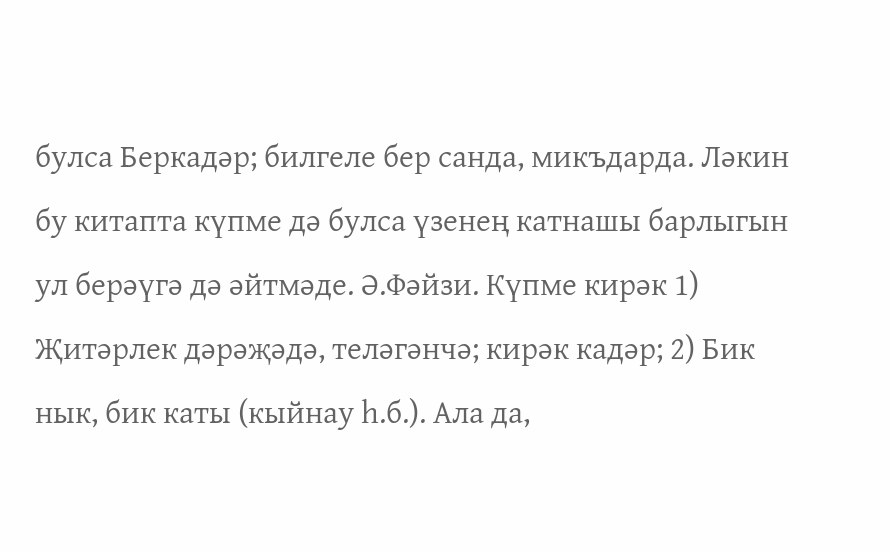булса Беркадәр; билгеле бер санда, микъдарда. Ләкин бу китапта күпме дә булса үзенең катнашы барлыгын ул берәүгә дә әйтмәде. Ә.Фәйзи. Күпме кирәк 1) Җитәрлек дәрәҗәдә, теләгәнчә; кирәк кадәр; 2) Бик нык, бик каты (кыйнау һ.б.). Ала да,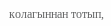колагыннан тотып,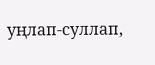уңлап-суллап,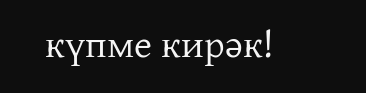күпме кирәк!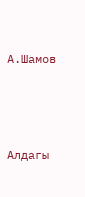А.Шамов



Алдагы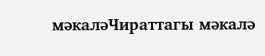мәкаләЧираттагы мәкалә